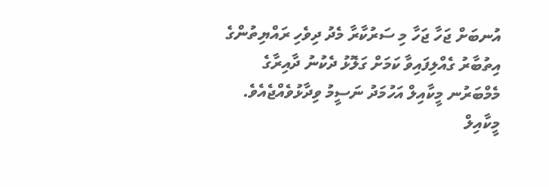އުނބަށް ޖަހާ ޖަހާ މި ސަރުކާރާ މެދު ދިވެހި ރައްޔިތުންގެ އިތުބާރު ގެއްލިފައިވާ ކަމަށް ގަލޮޅު ދެކުނު ދާއިރާގެ މެމްބަރުނ މީކާއިލް އަހުމަދު ނަސީމު ވިދާޅުވެއްޖެއެވެ.
މީކާއިލް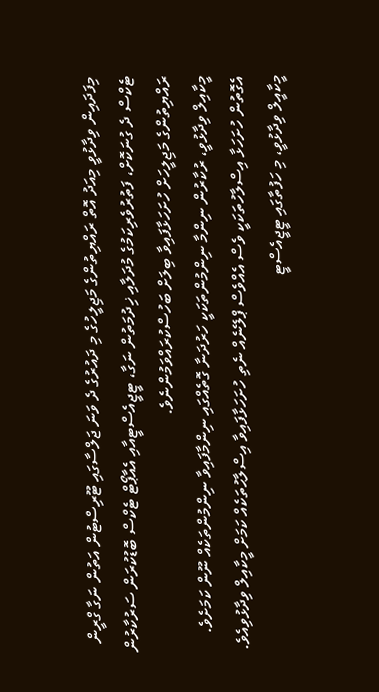މިފަދައިން ވިދާޅުވީ މިއަދު އޮތް ރައްޔިތުންގެ މަޖިލީހުގެ މި ދައުރުގެ ދެ ވަނަ ޖަލްސާގައި ޓޫރިސްޓުން އަތުން ނަގާ ގްރީން ޓެކްސް ދެ ގުނަކޮށް، ފަތުރުވެރިކަމުގެ މުދަލާއި ޚިދުމަތުން ނަގާ، ޓީޖީއެސްޓީއާއި އެއާޕޯޓް ޓެކްސް ބޮޑުކުރަން ސަރުކާރުން ރައްޔިތުންގެ މަޖިލީހަށް ހުށަހަޅާފައިވާ ބިލަށް ބަހުސްކުރައްވަމުންނެވެ.
މީކާއިލް ވިދާޅުވީ، ރުކާރުން ނިންމާ ނިންމުންތަކަކީ ހަރުދަނާ ގޮތެއްގައި ނިންމާފައިވާ ނިންމުންތަކެއް ނޫން ކަމަށެވެ. އެގޮތުން ހުށަހަޅާ އިސްލާހުތަކަކީ ވެސް އެއްވެސް ޕްލޭނެއް ނެތި ހުށަހަޅާފައިވާ އިސްލާޙުތަކެއް ކަމަށް މީކާއިލް ވިދާޅުވިއެވެ.
މީކާއީލް ވިދާޅުވީ، މި ހަފުތާގައި ޓީޖީއެސްޓީ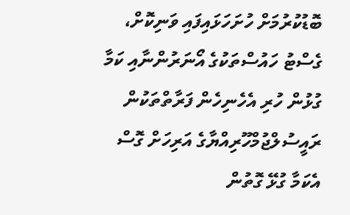ބޮޑުކުރުމަށް ހުށަހަޅައިފައި ވަނިކޮށް، ގެސްޓު ހައުސްތަކުގެ އޯނަރުންނާއި ކަމާ ގުޅުން ހުރި އެހެނިހެން ފަރާތްތަކުން ރައީސުލްޖުމްހޫރިއްޔާގެ އަރިހަށް ގޮސް އެކަމާ ގުޅޭ ގޮތުން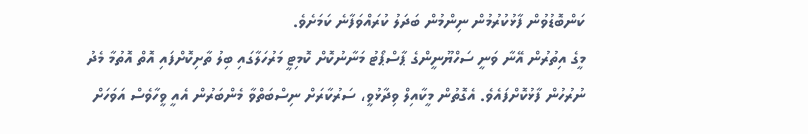ކަންބޮޑުވުން ފާޅުކުރުމުން ނިންމުން ބަދަލު ކުރައްވަފާނެ ކަމަށެވެ.
މީގެ އިތުރުން އޭނާ ވަނީ ސަހްޔޫނީންގެ ޕާސްޕޯޓު މަނާނުކޮށް ކޮމިޓީ މަރުހަލާގައި ބިލު ތާށިކޮށްފައި އޮތް އޮތުމާ މެދު ނުރުހުން ފާޅުކޮށްފައެވެ. އެގޮތުން މީކާއިލް ވިދާޅުވީ، ސަރުކާރަށް ނިސްބަތްވާ މެންބަރުން އެއީ ވީހާވެސް އަވަހަށް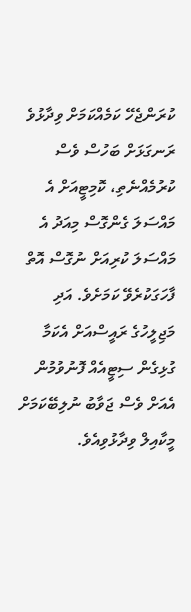ކުރަންޖެހޭ ކަމެއްކަމަށް ވިދާޅުވެ ރަނގަޅަށް ބަހުސް ވެސް ކުރުމެއްނެތި، ކޮމިޓީއަށް އެ މައްސަލަ ގެންގޮސް މިއަދު އެ މައްސަލަ ކުރިއަށް ނުގޮސް އޮތް ފާހަގަކުރެވޭ ކަމަށެވެ. އަދި މަޖިލީހުގެ ރައީސްއަށް އެކަމާ ގުޅިގެން ސިޓީއެއް ފޮނުވުމުން އެއަށް ވެސް ޖަވާބު ނުލިބޭކަމަށް މީކާއިލް ވިދާޅުވިއެވެ.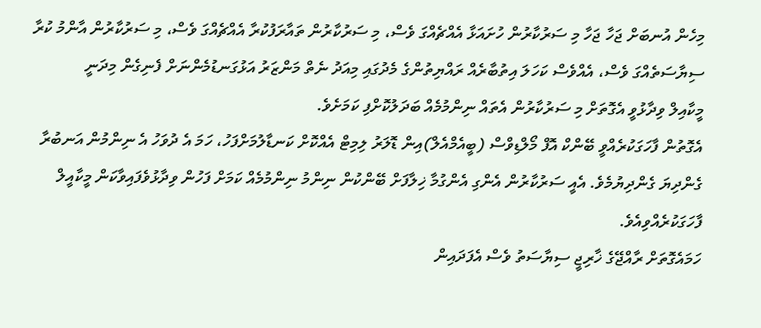މިހެން އުނބަށް ޖަހާ ޖަހާ މި ސަރުކާރުން ހުށައަޅާ އެއްޗެއްގަ ވެސް، މި ސަރުކާރުން ތައާރަފުކުރާ އެއްޗެއްގަ ވެސް، މި ސަރުކާރުން އާންމު ކުރާ ސިޔާސަތެއްގަ ވެސް، އެއްވެސް ކަހަލަ އިތުބާރެއް ރައްޔިތުންގެ މެދުގައި މިއަދު ނެތް މަންޒަރު އަޅުގަނޑުމެންނަށް ފެނިގެން މިދަނީ
މީކާއިލް ވިދާޅުވީ އެގޮތަށް މި ސަރުކާރުން އެތައް ނިންމުމެއް ބަދަލުކޮށްފި ކަމަށެވެ.
އެގޮތުން ފާހަގަކުރެއްވީ ބޭންކް އޮފް މޯލްޑިވްސް (ބީއެމްއެލް)އިން ޑޮލަރު ލިމިޓް އެއްކޮށް ކަނޑާލުމަށްފަހު، ހަމަ އެ ދުވަހު އެ ނިންމުން އަނބުރާ ގެންދިޔަ ގެންދިޔުމެވެ. އެއީ ސަރުކާރުން އެންގި އެންގުމާ ޚިލާފަށް ބޭންކުން ނިންމު ނިންމުމެއް ކަމަށް ފަހުން ވިދާޅުވެފައިވާކަން މީކާއީލް ފާހަގަކުރެއްވިއެވެ.
ހަމައެގޮތަށް ރާއްޖޭގެ ޚާރިޖީ ސިޔާސަތު ވެސް އެފަދައިން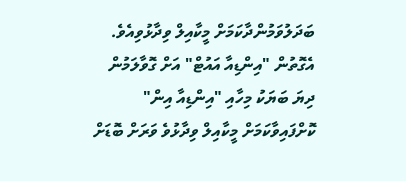ބަދަލުވަމުންދާކަމަށް މީކާއިލް ވިދާޅުވިއެވެ. އެގޮތުން "އިންޑިއާ އައުޓް" އަށް ގޮވާލަމުން ދިޔަ ބަޔަކު މިހާއި "އިންޑިއާ އިން" ކޮށްފައިވާކަމަށް މީކާއިލް ވިދާޅުވެ ވަރަށް ބޮޑަށް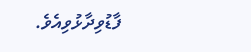ފާޑުވިދާޅުވިއެވެ.